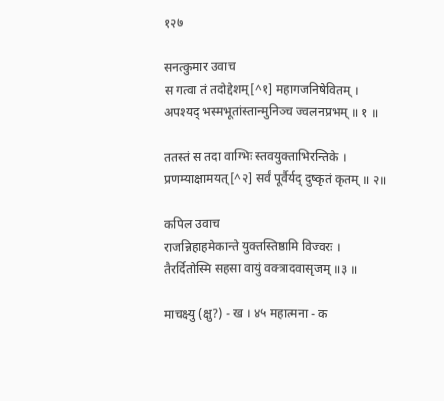१२७

सनत्कुमार उवाच
स गत्वा तं तदोद्देशम्[^१] महागजनिषेवितम् ।
अपश्यद् भस्मभूतांस्तान्मुनिञ्च ज्वलनप्रभम् ॥ १ ॥

ततस्तं स तदा वाग्भिः स्तवयुक्ताभिरन्तिके ।
प्रणम्याक्षामयत्[^२] सर्वं पूर्वैर्यद् दुष्कृतं कृतम् ॥ २॥

कपिल उवाच
राजन्निहाहमेकान्ते युक्तस्तिष्ठामि विज्वरः ।
तैरर्दितोस्मि सहसा वायुं वक्त्रादवासृजम् ॥३ ॥

माचक्ष्यु (क्षु?) - ख । ४५ महात्मना - क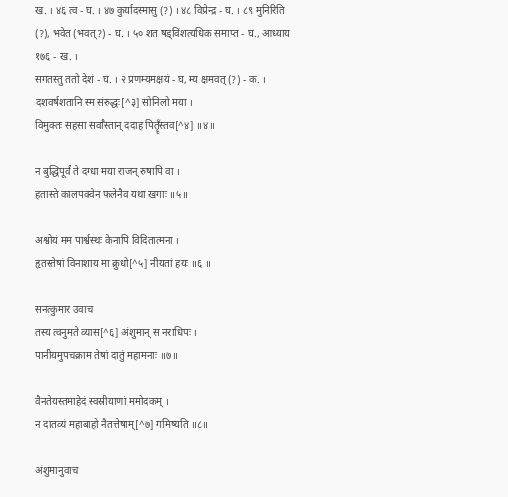ख. । ४६ त्व - घ. । ४७ कुर्यादस्मासु (?) । ४८ विप्रेन्द्र - घ. । ८९ मुनिरिति (?), भवेत (भवत्?) - घ. । ५० शत षड्विंशत्यधिक समाप्त - घ., आध्याय १७६ - ख. ।
सगतस्तु ततो देशं - घ. । २ प्रणम्यमक्षयं - घ, म्य क्षमवत् (?) - क. ।
दशवर्षशतानि स्म संरुद्धः[^३] सोनिलो मया ।
विमुक्तः सहसा सर्वाँस्तान् ददाह पितॄँस्तव[^४] ॥४॥

न बुद्धिपूर्वं ते दग्धा मया राजन् रुषापि वा ।
हतास्ते कालपक्वेन फलेनैव यथा खगाः ॥५॥

अश्वोयं मम पार्श्वस्थः केनापि विदितात्मना ।
हृतस्तेषां विनाशाय मा क्रुधो[^५] नीयतां हयः ॥६ ॥

सनत्कुमार उवाच
तस्य त्वनुमते व्यास[^६] अंशुमान् स नराधिपः ।
पानीयमुपचक्राम तेषां दातुं महामनाः ॥७॥

वैनतेयस्तमाहेदं स्वस्रीयाणां ममोदकम् ।
न दातव्यं महाबाहो नैतत्तेषाम्[^७] गमिष्यति ॥८॥

अंशुमानुवाच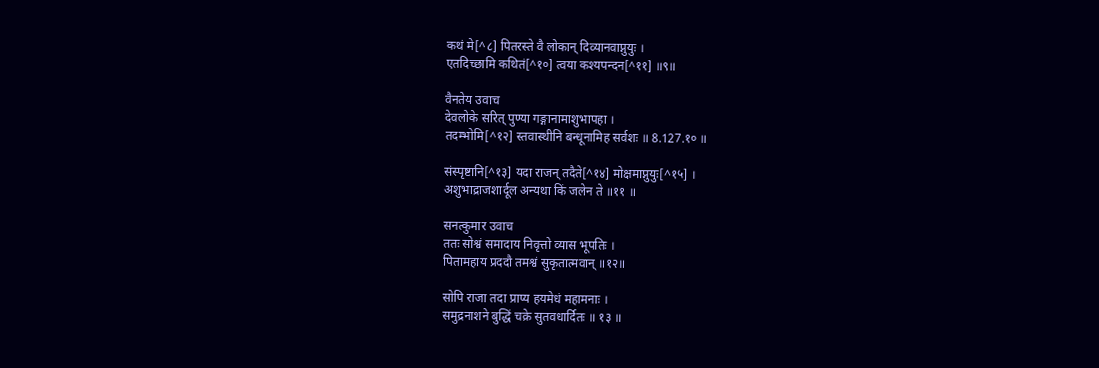कथं मे[^८] पितरस्ते वै लोकान् दिव्यानवाप्नुयुः ।
एतदिच्छामि कथितं[^१०] त्वया कश्यपन्दन[^११] ॥९॥

वैनतेय उवाच
देवलोके सरित् पुण्या गङ्गानामाशुभापहा ।
तदम्भोमि[^१२] स्तवास्थीनि बन्धूनामिह सर्वशः ॥ 8.127.१० ॥

संस्पृष्टानि[^१३] यदा राजन् तदैते[^१४] मोक्षमाप्नुयुः[^१५] ।
अशुभाद्राजशार्दूल अन्यथा किं जलेन ते ॥११ ॥

सनत्कुमार उवाच
ततः सोश्वं समादाय निवृत्तो व्यास भूपतिः ।
पितामहाय प्रददौ तमश्वं सुकृतात्मवान् ॥१२॥

सोपि राजा तदा प्राप्य हयमेधं महामनाः ।
समुद्रनाशने बुद्धिं चक्रे सुतवधार्दितः ॥ १३ ॥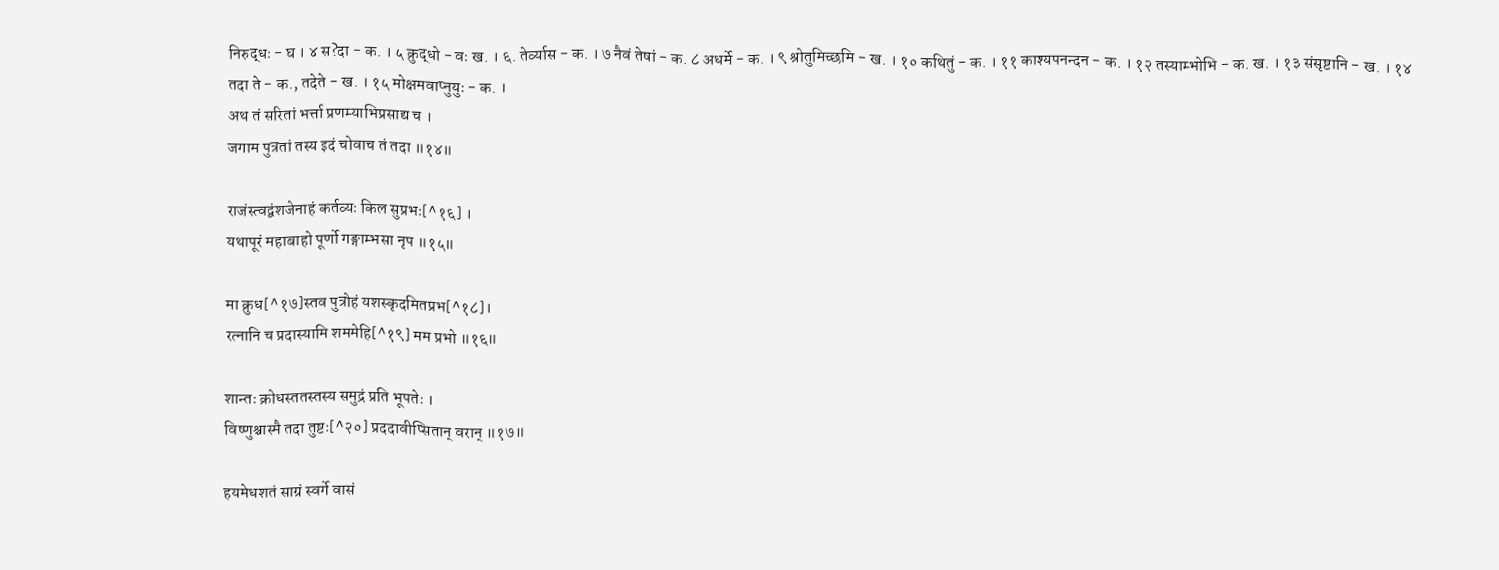निरुद्धः - घ । ४ स?दा - क. । ५ क्रुद्धो - वः ख. । ६. तेर्व्यास - क. । ७ नैवं तेषां - क. ८ अधर्मे - क. । ९ श्रोतुमिच्छमि - ख. । १० कथितुं - क. । ११ काश्यपनन्दन - क. । १२ तस्याम्भोभि - क. ख. । १३ संसृष्टानि - ख. । १४ तदा ते - क., तदेते - ख. । १५ मोक्षमवाप्नुयुः - क. ।
अथ तं सरितां भर्त्ता प्रणम्याभिप्रसाद्य च ।
जगाम पुत्रतां तस्य इदं चोवाच तं तदा ॥१४॥

राजंस्त्वद्वंशजेनाहं कर्तव्यः किल सुप्रभः[^१६] ।
यथापूरं महाबाहो पूर्णो गङ्गाम्भसा नृप ॥१५॥

मा क्रुध[^१७]स्तव पुत्रोहं यशस्कृदमितप्रभ[^१८]।
रत्नानि च प्रदास्यामि शममेहि[^१९] मम प्रभो ॥१६॥

शान्तः क्रोधस्ततस्तस्य समुद्रं प्रति भूपतेः ।
विष्णुश्चास्मै तदा तुष्टः[^२०] प्रददावीप्सितान् वरान् ॥१७॥

हयमेधशतं साग्रं स्वर्गे वासं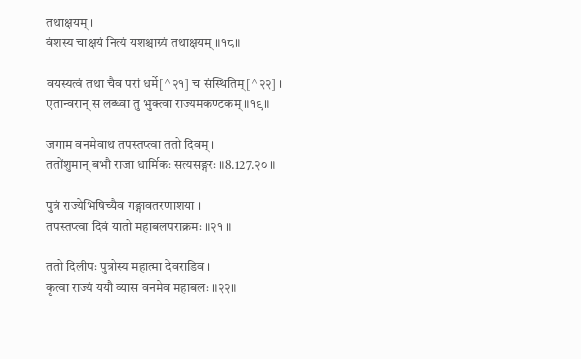तथाक्षयम् ।
वंशस्य चाक्षयं नित्यं यशश्चाग्र्यं तथाक्षयम् ॥१८॥

वयस्यत्वं तथा चैव परां धर्मे[^२१] च संस्थितिम्[^२२] ।
एतान्वरान् स लब्ध्वा तु भुक्त्वा राज्यमकण्टकम् ॥१९॥

जगाम वनमेवाथ तपस्तप्त्वा ततो दिवम् ।
ततोंशुमान् बभौ राजा धार्मिकः सत्यसङ्गरः ॥8.127.२० ॥

पुत्रं राज्येभिषिच्यैव गङ्गावतरणाशया ।
तपस्तप्त्वा दिवं यातो महाबलपराक्रमः ॥२१ ॥

ततो दिलीपः पुत्रोस्य महात्मा देवराडिव ।
कृत्वा राज्यं ययौ व्यास वनमेव महाबलः ॥२२॥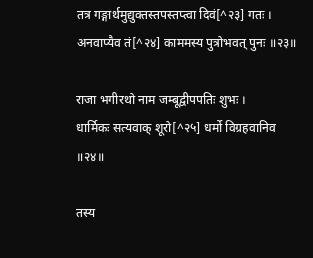तत्र गङ्गार्थमुद्युक्तस्तपस्तप्त्वा दिवं[^२३] गतः ।
अनवाप्यैव तं[^२४] काममस्य पुत्रोभवत् पुनः ॥२३॥

राजा भगीरथो नाम जम्बूद्वीपपतिः शुभः ।
धार्मिकः सत्यवाक् शूरो[^२५] धर्मो विग्रहवानिव ॥२४॥

तस्य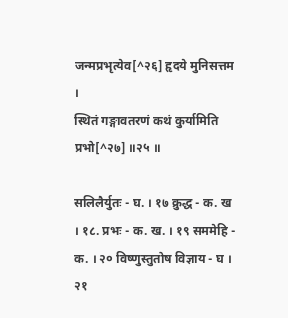जन्मप्रभृत्येव[^२६] हृदये मुनिसत्तम ।
स्थितं गङ्गावतरणं कथं कुर्यामिति प्रभो[^२७] ॥२५ ॥

सलिलैर्युतः - घ. । १७ क्रुद्ध - क. ख । १८. प्रभः - क. ख. । १९ सममेहि - क. । २० विष्णुस्तुतोष विज्ञाय - घ । २१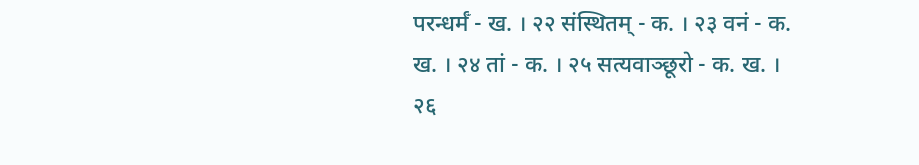परन्धर्मँ - ख. । २२ संस्थितम् - क. । २३ वनं - क. ख. । २४ तां - क. । २५ सत्यवाञ्छूरो - क. ख. । २६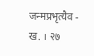जन्मप्रभृत्यैव - ख. । २७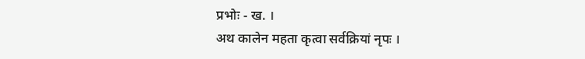प्रभोः - ख. ।
अथ कालेन महता कृत्वा सर्वक्रियां नृपः ।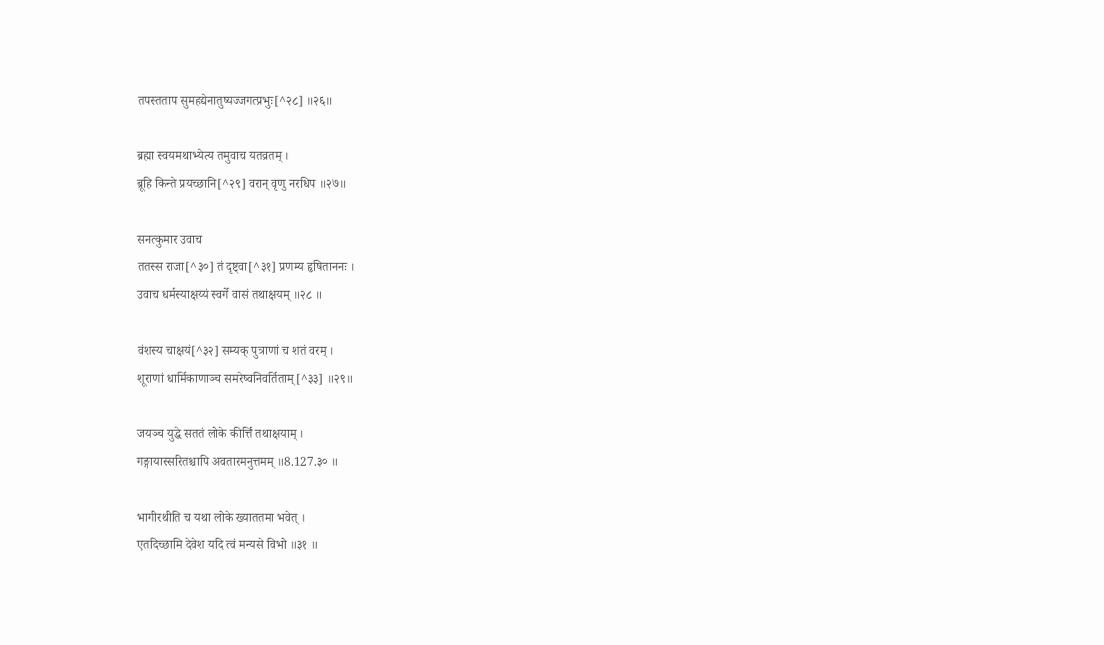तपस्तताप सुमहद्येनातुष्यज्जगत्प्रभुः[^२८] ॥२६॥

ब्रह्मा स्वयमथाभ्येत्य तमुवाच यतव्रतम् ।
ब्रूहि किन्ते प्रयच्छानि[^२९] वरान् वृणु नरधिप ॥२७॥

सनत्कुमार उवाच
ततस्स राजा[^३०] तं दृष्ट्वा[^३१] प्रणम्य हृषिताननः ।
उवाच धर्मस्याक्षय्यं स्वर्गे वासं तथाक्षयम् ॥२८ ॥

वंशस्य चाक्षयं[^३२] सम्यक् पुत्राणां च शतं वरम् ।
शूराणां धार्मिकाणाञ्च समरेष्वनिवर्तिताम्[^३३] ॥२९॥

जयञ्च युद्धे सततं लोके कीर्त्तिं तथाक्षयाम् ।
गङ्गायास्सरितश्चापि अवतारमनुत्तमम् ॥8.127.३० ॥

भागीरथीति च यथा लोके ख्याततमा भवेत् ।
एतदिच्छामि देवेश यदि त्वं मन्यसे विभो ॥३१ ॥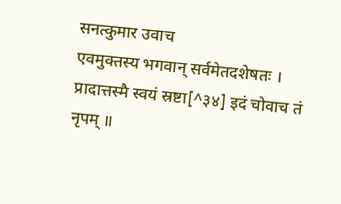सनत्कुमार उवाच
एवमुक्तस्य भगवान् सर्वमेतदशेषतः ।
प्रादात्तस्मै स्वयं स्रष्टा[^३४] इदं चोवाच तं नृपम् ॥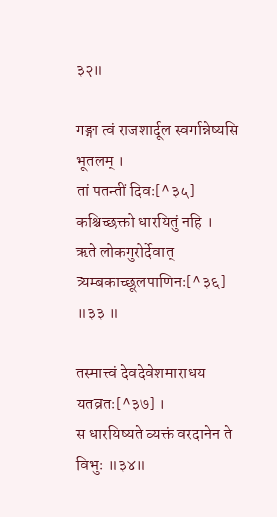३२॥

गङ्गा त्वं राजशार्दूल स्वर्गान्नेष्यसि भूतलम् ।
तां पतन्तीं दिवः[^३५] कश्चिच्छक्तो धारयितुं नहि ।
ऋते लोकगुरोर्देवात् त्र्यम्बकाच्छूलपाणिनः[^३६] ॥३३ ॥

तस्मात्त्वं देवदेवेशमाराधय यतव्रतः[^३७] ।
स धारयिष्यते व्यक्तं वरदानेन ते विभुः ॥३४॥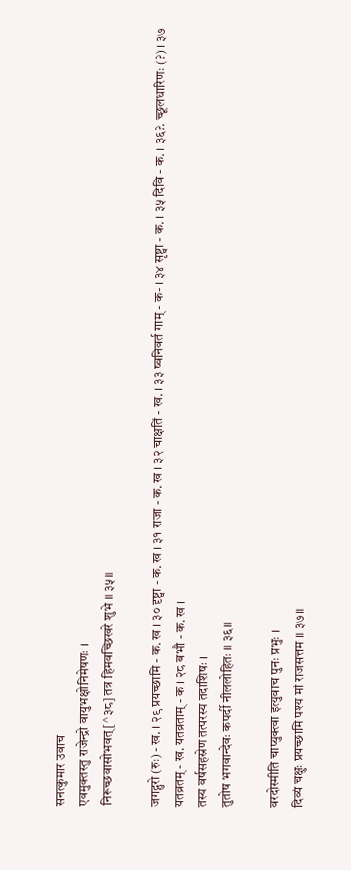सनत्कुमार उवाच
एवमुक्तस्तु राजेन्द्रो वायुभक्षोनिमेषणः ।
निरूच्छवासोभवत्[^३८] तत्र हिमवच्छिखरे शुभे ॥ ३५॥

जगद्गुरो (रुः) - ख. । २९ प्रयच्छामि - क. ख । ३० दृष्ट्वा - क. ख । ३१ राजा - क. ख । ३२ चाक्षतिं - ख. । ३३ ष्वनिवर्त गाम् - क- । ३४ सृष्ट्वा - क. । ३५ दिवि - क. । ३६?. च्छूलधारिणः (?) । ३७ यतव्रतम् - ख. यतव्रताम् - क । २८ बभौ - क. ख ।
तस्य वर्षसहस्रेण तत्परस्य तदाशिषः ।
तुतोष भगवान्देवः कपर्दी नीललोहितः ॥ ३६॥

वरदोस्मीति चाप्युक्त्वा इत्युवाच पुनः प्रभुः ।
दिव्यं चक्षुः प्रयच्छामि पश्य मां राजसत्तम ॥ ३७॥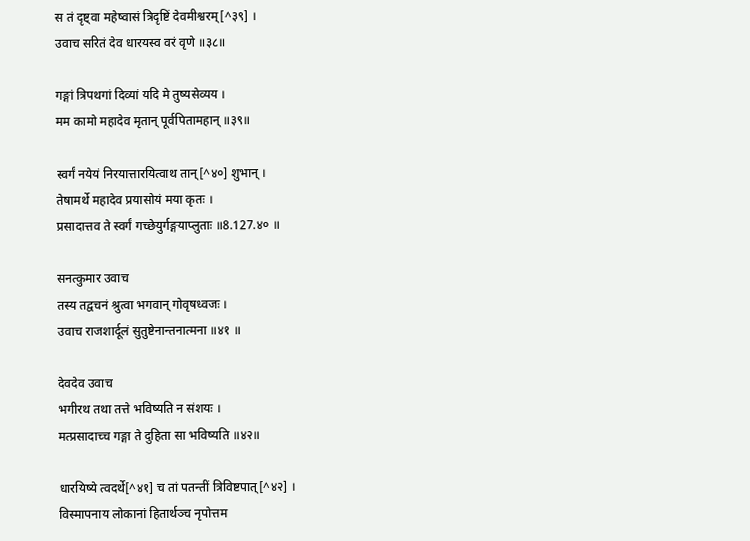स तं दृष्ट्वा महेष्वासं त्रिदृष्टिं देवमीश्वरम्[^३९] ।
उवाच सरितं देव धारयस्व वरं वृणे ॥३८॥

गङ्गां त्रिपथगां दिव्यां यदि मे तुष्यसेव्यय ।
मम कामो महादेव मृतान् पूर्वपितामहान् ॥३९॥

स्वर्गं नयेयं निरयात्तारयित्वाथ तान्[^४०] शुभान् ।
तेषामर्थे महादेव प्रयासोयं मया कृतः ।
प्रसादात्तव ते स्वर्गं गच्छेयुर्गङ्गयाप्लुताः ॥8.127.४० ॥

सनत्कुमार उवाच
तस्य तद्वचनं श्रुत्वा भगवान् गोवृषध्वजः ।
उवाच राजशार्दूलं सुतुष्टेनान्तनात्मना ॥४१ ॥

देवदेव उवाच
भगीरथ तथा तत्ते भविष्यति न संशयः ।
मत्प्रसादाच्च गङ्गा ते दुहिता सा भविष्यति ॥४२॥

धारयिष्ये त्वदर्थे[^४१] च तां पतन्तीं त्रिविष्टपात्[^४२] ।
विस्मापनाय लोकानां हितार्थञ्च नृपोत्तम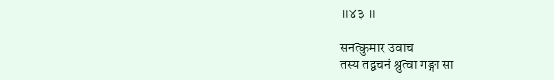॥४३ ॥

सनत्कुमार उवाच
तस्य तद्वचनं श्रुत्वा गङ्गा सा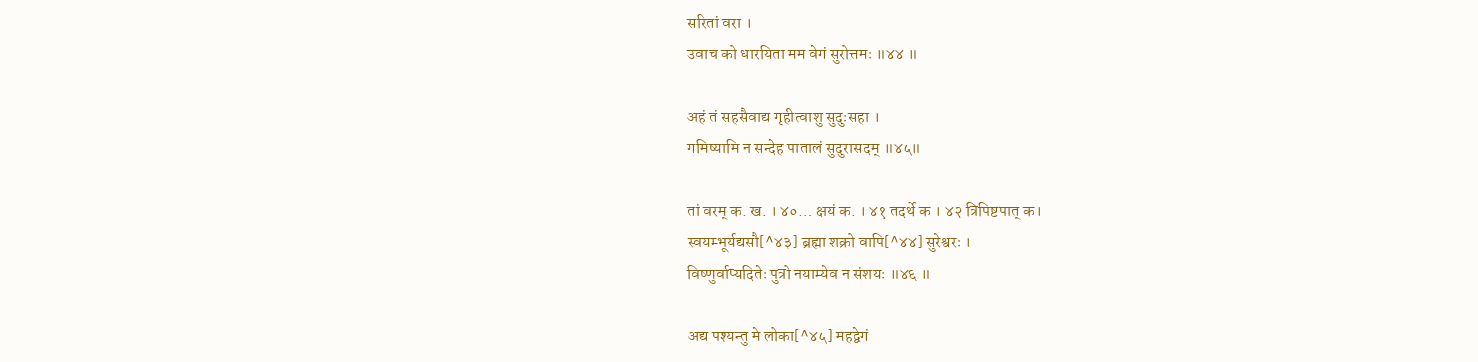सरितां वरा ।
उवाच को धारयिता मम वेगं सुरोत्तमः ॥४४ ॥

अहं तं सहसैवाद्य गृहीत्वाशु सुदुःसहा ।
गमिष्यामि न सन्देह पातालं सुदुरासदम् ॥४५॥

तां वरम् क. ख. । ४०… क्षयं क. । ४१ तदर्थे क । ४२ त्रिपिष्टपात् क।
स्वयम्भूर्यद्यसौ[^४३] ब्रह्मा शक्रो वापि[^४४] सुरेश्वरः ।
विष्णुर्वाप्यदितेः पुत्रो नयाम्येव न संशयः ॥४६ ॥

अद्य पश्यन्तु मे लोका[^४५] महद्वेगं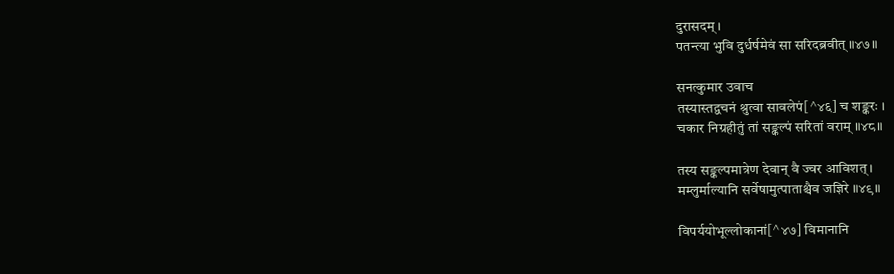दुरासदम् ।
पतन्त्या भुवि दुर्धर्षमेवं सा सरिदब्रवीत् ॥४७॥

सनत्कुमार उवाच
तस्यास्तद्वचनं श्रुत्वा सावलेपं[^४६] च शङ्करः ।
चकार निग्रहीतुं तां सङ्कल्पं सरितां वराम् ॥४८॥

तस्य सङ्कल्पमात्रेण देवान् वै ज्वर आविशत् ।
मम्लुर्माल्यानि सर्वेषामुत्पाताश्चैव जज्ञिरे ॥४९॥

विपर्ययोभूल्लोकानां[^४७] विमानानि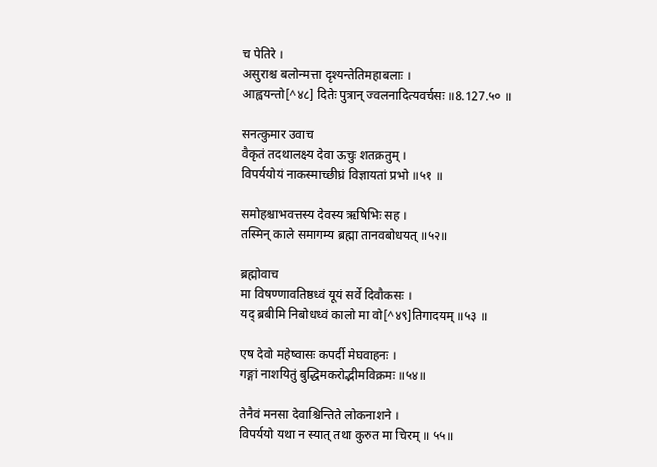च पेतिरे ।
असुराश्च बलोन्मत्ता दृश्यन्तेतिमहाबलाः ।
आह्वयन्तो[^४८] दितेः पुत्रान् ज्वलनादित्यवर्चसः ॥8.127.५० ॥

सनत्कुमार उवाच
वैकृतं तदथालक्ष्य देवा ऊचुः शतक्रतुम् ।
विपर्ययोयं नाकस्माच्छीघ्रं विज्ञायतां प्रभो ॥५१ ॥

समोहश्चाभवत्तस्य देवस्य ऋषिभिः सह ।
तस्मिन् काले समागम्य ब्रह्मा तानवबोधयत् ॥५२॥

ब्रह्मोवाच
मा विषण्णावतिष्ठध्वं यूयं सर्वे दिवौकसः ।
यद् ब्रबीमि निबोधध्वं कालो मा वो[^४९]तिगादयम् ॥५३ ॥

एष देवो महेष्वासः कपर्दी मेघवाहनः ।
गङ्गां नाशयितुं बुद्धिमकरोद्भीमविक्रमः ॥५४॥

तेनैवं मनसा देवाश्चिन्तिते लोकनाशने ।
विपर्ययो यथा न स्यात् तथा कुरुत मा चिरम् ॥ ५५॥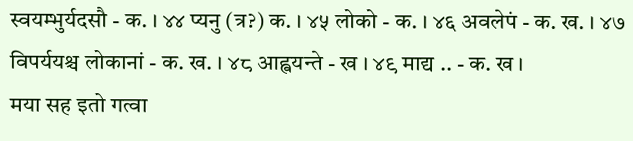स्वयम्भुर्यदसौ - क. । ४४ प्यनु (त्र?) क. । ४५ लोको - क. । ४६ अवलेपं - क. ख. । ४७ विपर्ययश्च लोकानां - क. ख. । ४८ आह्वयन्ते - ख । ४९ माद्य .. - क. ख ।
मया सह इतो गत्वा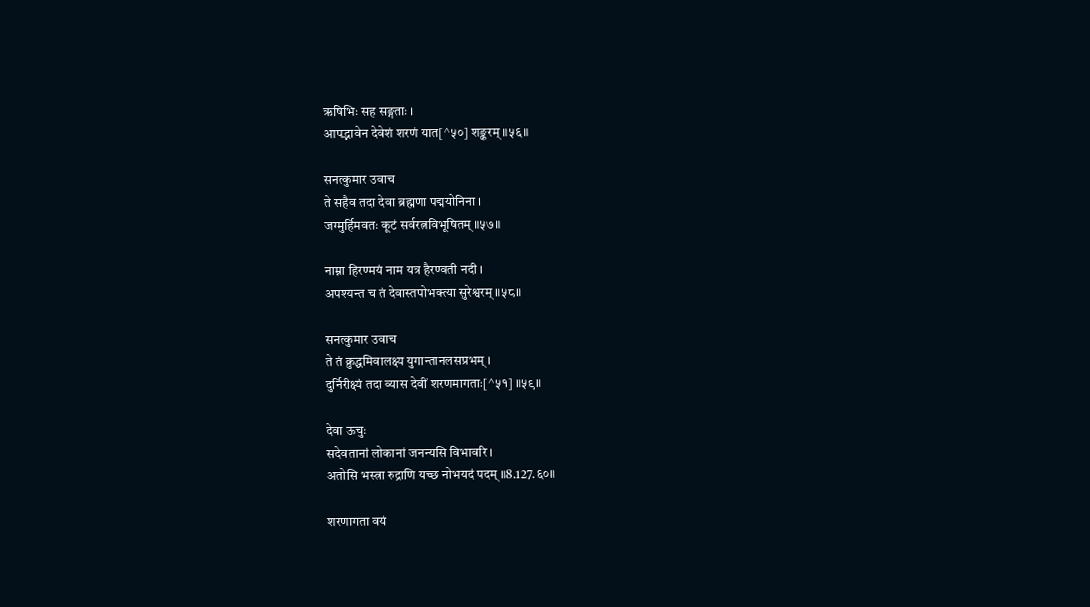ऋषिभिः सह सङ्गताः ।
आपद्भावेन देवेशं शरणं यात[^५०] शङ्करम् ॥५६॥

सनत्कुमार उवाच
ते सहैव तदा देवा ब्रह्मणा पद्मयोनिना ।
जग्मुर्हिमवतः कूटं सर्वरत्नविभूषितम् ॥५७॥

नाम्ना हिरण्मयं नाम यत्र हैरण्वती नदी ।
अपश्यन्त च तं देवास्तपोभक्त्या सुरेश्वरम् ॥५८॥

सनत्कुमार उवाच
ते तं क्रुद्धमिवालक्ष्य युगान्तानलसप्रभम् ।
दुर्निरीक्ष्यं तदा व्यास देवीं शरणमागताः[^५१] ॥५९॥

देवा ऊचुः
सदेवतानां लोकानां जनन्यसि विभावरि ।
अतोसि भस्त्रा रुद्राणि यच्छ नोभयदं पदम् ॥8.127.६०॥

शरणागता वयं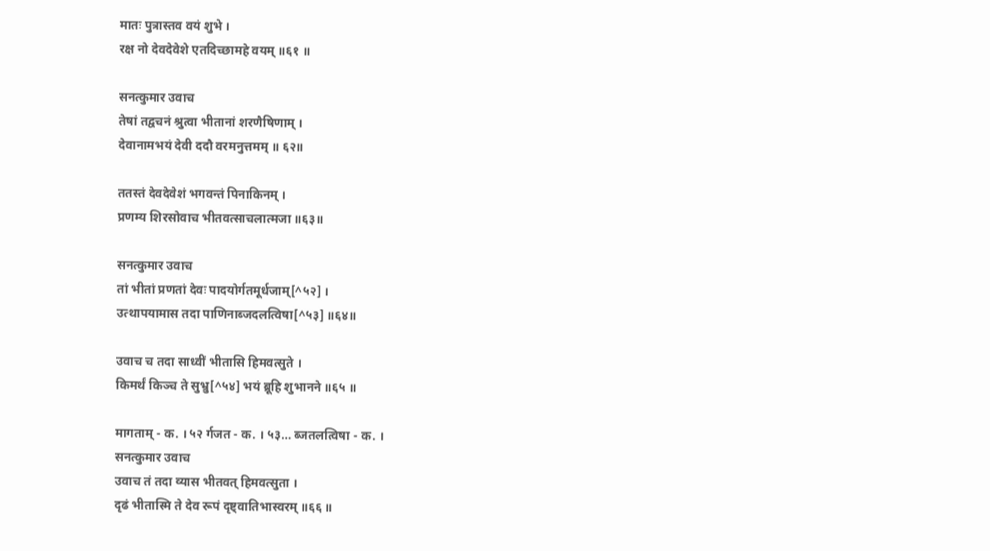मातः पुत्रास्तव वयं शुभे ।
रक्ष नो देवदेवेशे एतदिच्छामहे वयम् ॥६१ ॥

सनत्कुमार उवाच
तेषां तद्वचनं श्रुत्वा भीतानां शरणैषिणाम् ।
देवानामभयं देवी ददौ वरमनुत्तमम् ॥ ६२॥

ततस्तं देवदेवेशं भगवन्तं पिनाकिनम् ।
प्रणम्य शिरसोवाच भीतवत्साचलात्मजा ॥६३॥

सनत्कुमार उवाच
तां भीतां प्रणतां देवः पादयोर्गतमूर्धजाम्[^५२] ।
उत्थापयामास तदा पाणिनाब्जदलत्विषा[^५३] ॥६४॥

उवाच च तदा साध्वीं भीतासि हिमवत्सुते ।
किमर्थं किञ्च ते सुभ्रु[^५४] भयं ब्रूहि शुभानने ॥६५ ॥

मागताम् - क. । ५२ र्गजत - क. । ५३… ब्जतलत्विषा - क. ।
सनत्कुमार उवाच
उवाच तं तदा व्यास भीतवत् हिमवत्सुता ।
दृढं भीतास्मि ते देव रूपं दृष्ट्वातिभास्वरम् ॥६६ ॥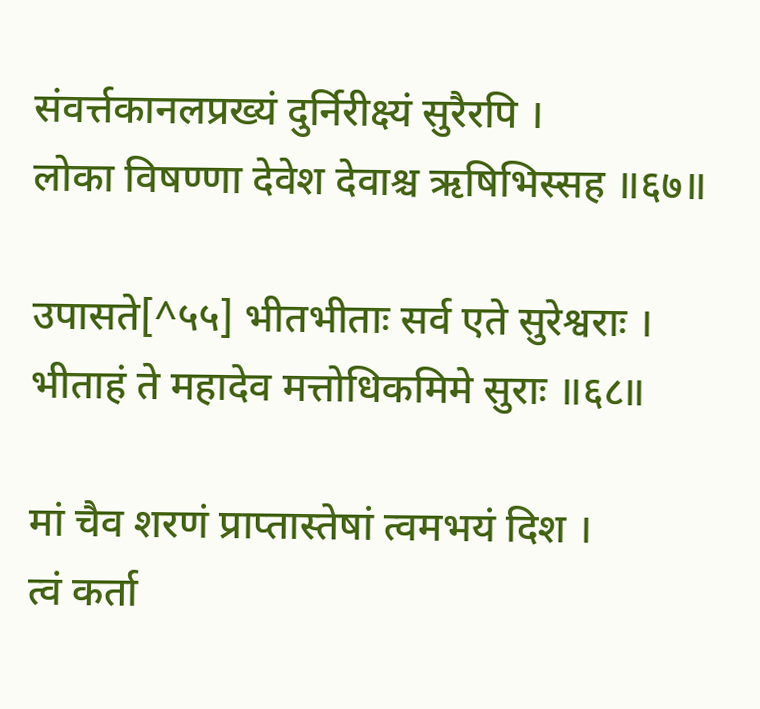संवर्त्तकानलप्रख्यं दुर्निरीक्ष्यं सुरैरपि ।
लोका विषण्णा देवेश देवाश्च ऋषिभिस्सह ॥६७॥

उपासते[^५५] भीतभीताः सर्व एते सुरेश्वराः ।
भीताहं ते महादेव मत्तोधिकमिमे सुराः ॥६८॥

मां चैव शरणं प्राप्तास्तेषां त्वमभयं दिश ।
त्वं कर्ता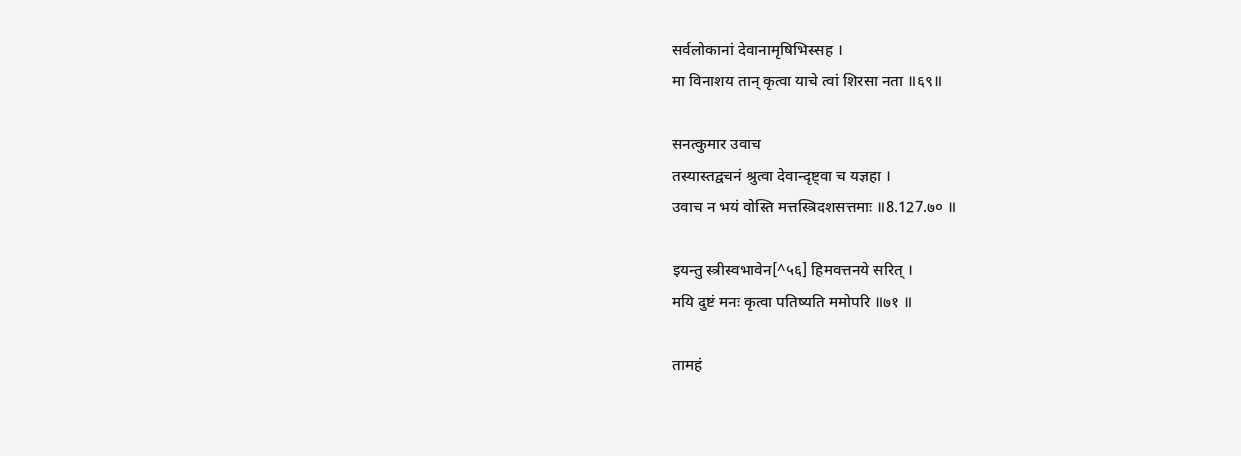सर्वलोकानां देवानामृषिभिस्सह ।
मा विनाशय तान् कृत्वा याचे त्वां शिरसा नता ॥६९॥

सनत्कुमार उवाच
तस्यास्तद्वचनं श्रुत्वा देवान्दृष्ट्वा च यज्ञहा ।
उवाच न भयं वोस्ति मत्तस्त्रिदशसत्तमाः ॥8.127.७० ॥

इयन्तु स्त्रीस्वभावेन[^५६] हिमवत्तनये सरित् ।
मयि दुष्टं मनः कृत्वा पतिष्यति ममोपरि ॥७१ ॥

तामहं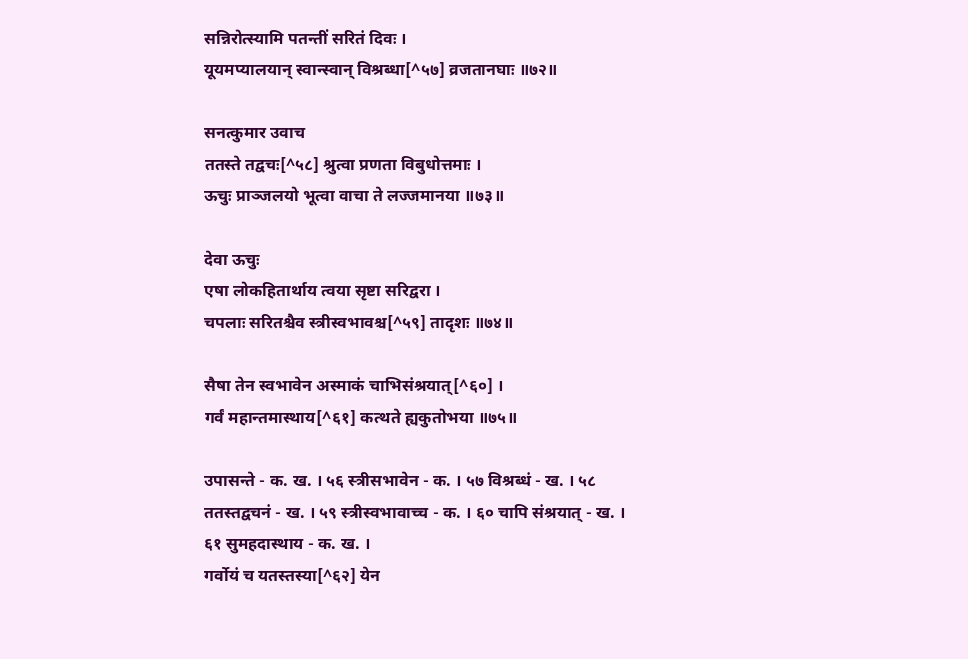सन्निरोत्स्यामि पतन्तीं सरितं दिवः ।
यूयमप्यालयान् स्वान्स्वान् विश्रब्धा[^५७] व्रजतानघाः ॥७२॥

सनत्कुमार उवाच
ततस्ते तद्वचः[^५८] श्रुत्वा प्रणता विबुधोत्तमाः ।
ऊचुः प्राञ्जलयो भूत्वा वाचा ते लज्जमानया ॥७३॥

देवा ऊचुः
एषा लोकहितार्थाय त्वया सृष्टा सरिद्वरा ।
चपलाः सरितश्चैव स्त्रीस्वभावश्च[^५९] तादृशः ॥७४॥

सैषा तेन स्वभावेन अस्माकं चाभिसंश्रयात्[^६०] ।
गर्वं महान्तमास्थाय[^६१] कत्थते ह्यकुतोभया ॥७५॥

उपासन्ते - क. ख. । ५६ स्त्रीसभावेन - क. । ५७ विश्रब्धं - ख. । ५८ ततस्तद्वचनं - ख. । ५९ स्त्रीस्वभावाच्च - क. । ६० चापि संश्रयात् - ख. । ६१ सुमहदास्थाय - क. ख. ।
गर्वोयं च यतस्तस्या[^६२] येन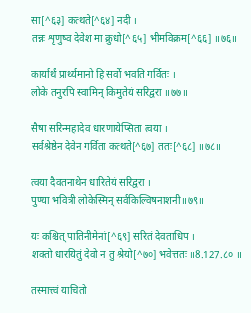सा[^६३] कत्थते[^६४] नदी ।
तन्नः शृणुष्व देवेश मा क्रुधो[^६५] भीमविक्रम[^६६] ॥७६॥

कार्यार्थं प्रार्थ्यमानो हि सर्वो भवति गर्वितः ।
लोके तनुरपि स्वामिन् किमुतेयं सरिद्वरा ॥७७॥

सैषा सरिन्महादेव धारणायेप्सिता त्वया ।
सर्वश्रेष्ठेन देवेन गर्विता कत्थते[^६७] ततः[^६८] ॥७८॥

त्वया दैवतनाथेन धारितेयं सरिद्वरा ।
पुण्या भवित्री लोकेस्मिन् सर्वकिल्विषनाशनी॥७९॥

यः कश्चित् पातिनीमेनां[^६९] सरितं देवताधिप ।
शक्तो धारयितुं देवो न तु श्रेयो[^७०] भवेत्ततः ॥8.127.८० ॥

तस्मात्त्वं याचितो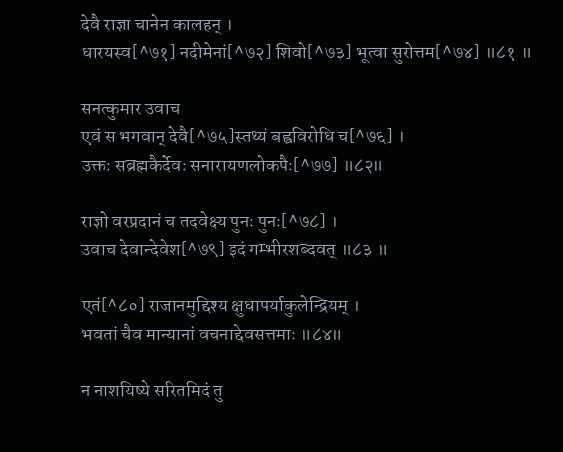देवै राज्ञा चानेन कालहन् ।
धारयस्व[^७१] नदीमेनां[^७२] शिवो[^७३] भूत्वा सुरोत्तम[^७४] ॥८१ ॥

सनत्कुमार उवाच
एवं स भगवान् देवै[^७५]स्तथ्यं बह्वविरोधि च[^७६] ।
उक्तः सब्रह्मकैर्देवः सनारायणलोकपैः[^७७] ॥८२॥

राज्ञो वरप्रदानं च तदवेक्ष्य पुनः पुनः[^७८] ।
उवाच देवान्देवेश[^७९] इदं गम्भीरशब्दवत् ॥८३ ॥

एतं[^८०] राजानमुद्दिश्य क्षुधापर्याकुलेन्द्रियम् ।
भवतां चैव मान्यानां वचनाद्देवसत्तमाः ॥८४॥

न नाशयिष्ये सरितमिदं तु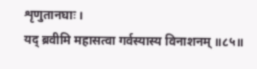शृणुतानघाः ।
यद् ब्रवीमि महासत्वा गर्वस्यास्य विनाशनम् ॥८५॥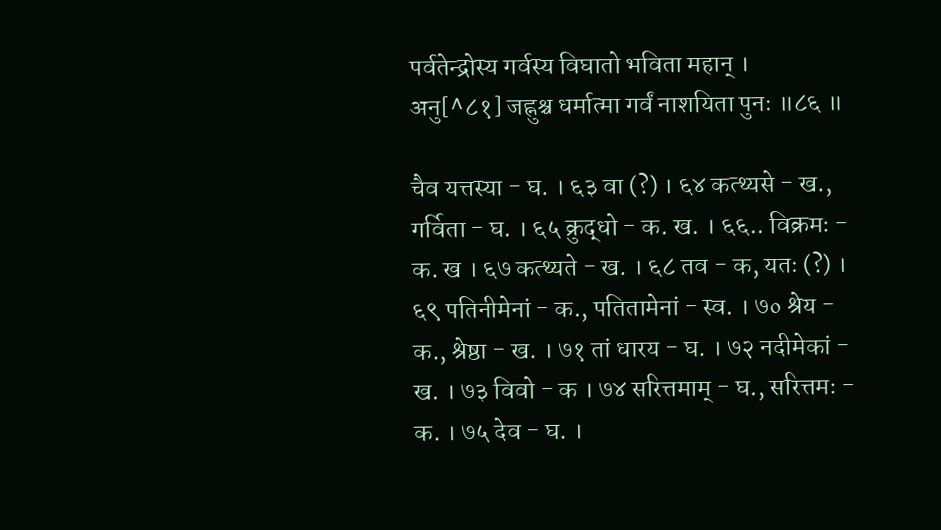पर्वतेन्द्रोस्य गर्वस्य विघातो भविता महान् ।
अनु[^८१] जह्नुश्च धर्मात्मा गर्वं नाशयिता पुनः ॥८६ ॥

चैव यत्तस्या - घ. । ६३ वा (?) । ६४ कत्थ्यसे - ख., गर्विता - घ. । ६५ क्रुद्धो - क. ख. । ६६.. विक्रमः - क. ख । ६७ कत्थ्यते - ख. । ६८ तव - क, यतः (?) । ६९ पतिनीमेनां - क., पतितामेनां - स्व. । ७० श्रेय - क., श्रेष्ठा - ख. । ७१ तां धारय - घ. । ७२ नदीमेकां - ख. । ७३ विवो - क । ७४ सरित्तमाम् - घ., सरित्तमः - क. । ७५ देव - घ. ।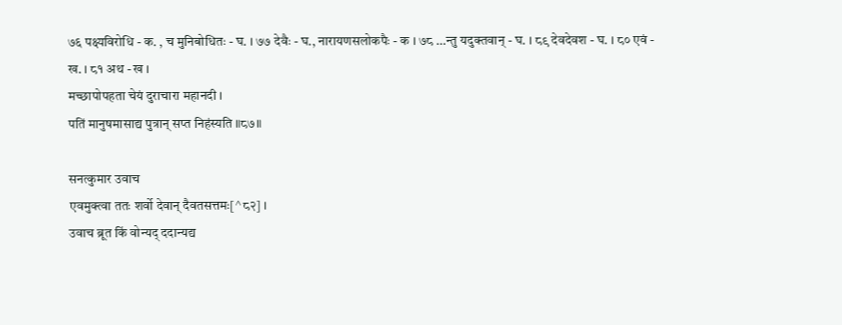७६ पक्ष्यविरोधि - क. , च मुनिबोधितः - घ. । ७७ देवैः - घ., नारायणसलोकपैः - क । ७८ …न्तु यदुक्तवान् - घ. । ८९ देवदेवश - घ. । ८० एवं - ख. । ८१ अथ - ख ।
मच्छापोपहता चेयं दुराचारा महानदी ।
पतिं मानुषमासाद्य पुत्रान् सप्त निहंस्यति ॥८७॥

सनत्कुमार उवाच
एवमुक्त्वा ततः शर्वो देवान् दैवतसत्तमः[^८२] ।
उवाच ब्रूत किं वोन्यद् ददान्यद्य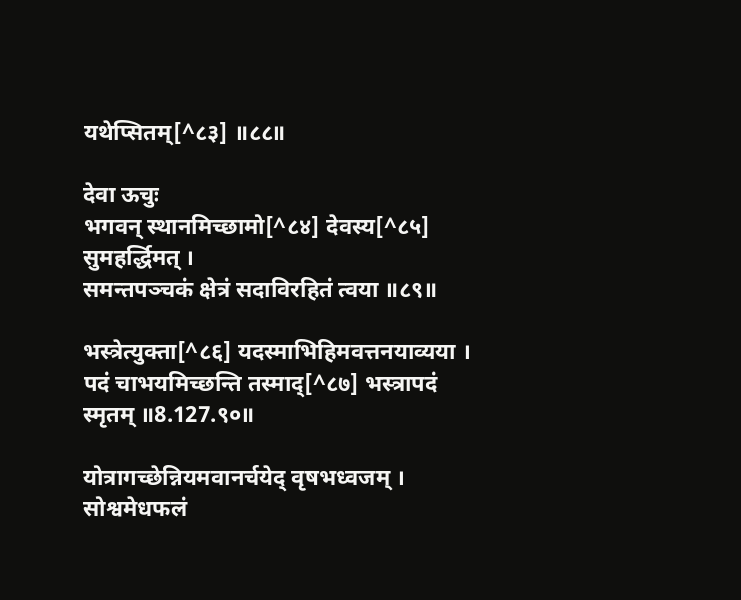यथेप्सितम्[^८३] ॥८८॥

देवा ऊचुः
भगवन् स्थानमिच्छामो[^८४] देवस्य[^८५] सुमहर्द्धिमत् ।
समन्तपञ्चकं क्षेत्रं सदाविरहितं त्वया ॥८९॥

भस्त्रेत्युक्ता[^८६] यदस्माभिहिमवत्तनयाव्यया ।
पदं चाभयमिच्छन्ति तस्माद्[^८७] भस्त्रापदं स्मृतम् ॥8.127.९०॥

योत्रागच्छेन्नियमवानर्चयेद् वृषभध्वजम् ।
सोश्वमेधफलं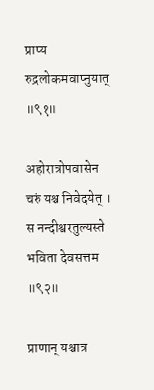प्राप्य रुद्रलोकमवाप्नुयात् ॥९१॥

अहोरात्रोपवासेन चरुं यश्च निवेदयेत् ।
स नन्दीश्वरतुल्यस्ते भविता देवसत्तम ॥९२॥

प्राणान् यश्चात्र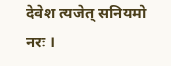देवेश त्यजेत् सनियमो नरः ।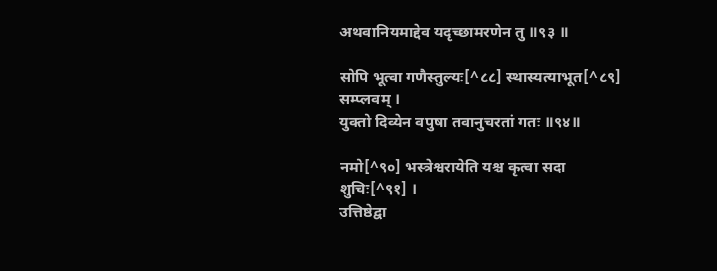अथवानियमाद्देव यदृच्छामरणेन तु ॥९३ ॥

सोपि भूत्वा गणैस्तुल्यः[^८८] स्थास्यत्याभूत[^८९] सम्प्लवम् ।
युक्तो दिव्येन वपुषा तवानुचरतां गतः ॥९४॥

नमो[^९०] भस्त्रेश्वरायेति यश्च कृत्वा सदा शुचिः[^९१] ।
उत्तिष्ठेद्वा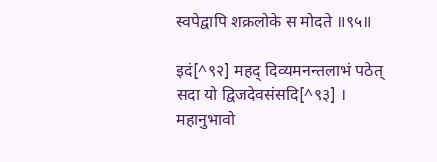स्वपेद्वापि शक्रलोके स मोदते ॥९५॥

इदं[^९२] महद् दिव्यमनन्तलाभं पठेत् सदा यो द्विजदेवसंसदि[^९३] ।
महानुभावो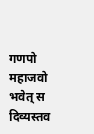गणपो महाजवो भवेत् स दिव्यस्तव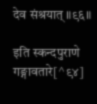देव संश्रयात् ॥९६॥

इति स्कन्दपुराणे गङ्गावतारे[^९४]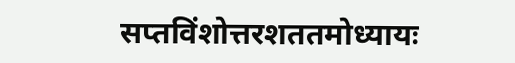सप्तविंशोत्तरशततमोध्यायः